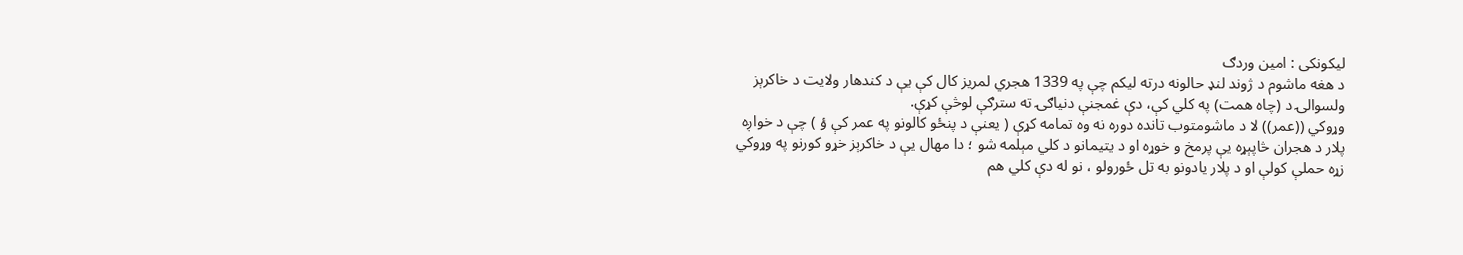ليکونکى : امين وردګ
د هغه ماشوم د ژوند لنډ حالونه درته ليکم چې په 1339 هجري لمريز کال کې يې د کندهار ولايت د خاکرېز ولسوالۍ د (چاه همت) په کلي کې، دې غمجنې دنياګۍ ته سترګې لوڅې کړې.
وړوکي ((عمر)) لا د ماشومتوب تانده دوره نه وه تمامه کړې ( یعنې د پنځو کالونو په عمر کې ؤ ) چې د خواږه پلار د هجران څاپېړه يې پرمخ و خوړه او د يتيمانو د کلي مېلمه شو ؛ دا مهال يې د خاکرېز خړو کورنو په وړوکي زړه حملې کولې او د پلار يادونو به تل ځورولو ، نو له دې کلي هم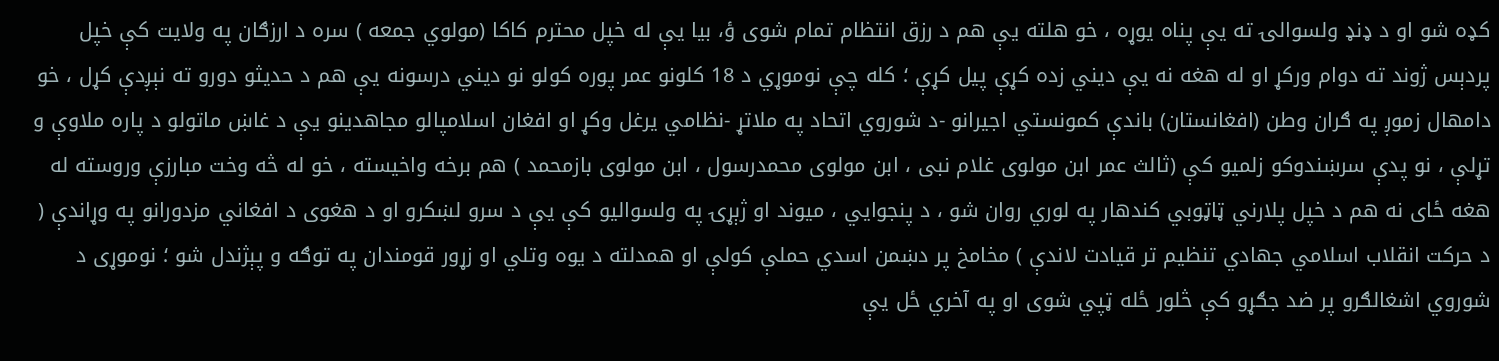کډه شو او د ډنډ ولسوالۍ ته يې پناه يوړه ، خو هلته يې هم د رزق انتظام تمام شوى ؤ، بيا يې له خپل محترم کاکا (مولوي جمعه ) سره د ارزګان په ولايت کې خپل پردېس ژوند ته دوام ورکړ او له هغه نه يې ديني زده کړې پيل کړې ؛ کله چې نوموړي د 18 کلونو عمر پوره کولو نو ديني درسونه يې هم د حديثو دورو ته نېږدې کړل ، خو دامهال زموږ په ګران وطن (افغانستان) باندې کمونستي اجيرانو -د شوروي اتحاد په ملاتړ -نظامي يرغل وکړ او افغان اسلامپالو مجاهدينو يې د غاښ ماتولو د پاره ملاوې و تړلې ، نو پدې سرښندوکو زلميو کې (ثالث عمر ابن مولوى غلام نبى ، ابن مولوى محمدرسول ، ابن مولوى بازمحمد ) هم برخه واخيسته ، خو له څه وخت مبارزې وروسته له هغه ځاى نه هم د خپل پلارني ټاټوبي کندهار په لوري روان شو ، د پنجوايي ، ميوند او ژېړۍ په ولسواليو کې يې د سرو لښکرو او د هغوى د افغاني مزدورانو په وړاندې ( د حرکت انقلاب اسلامي جهادي تنظيم تر قيادت لاندې ) مخامخ پر دښمن اسدي حملې کولې او همدلته د يوه وتلي او زړور قومندان په توګه و پېژندل شو ؛ نوموړی د شوروي اشغالګرو پر ضد جګړو کې څلور ځله ټپي شوی او په آخري ځل يې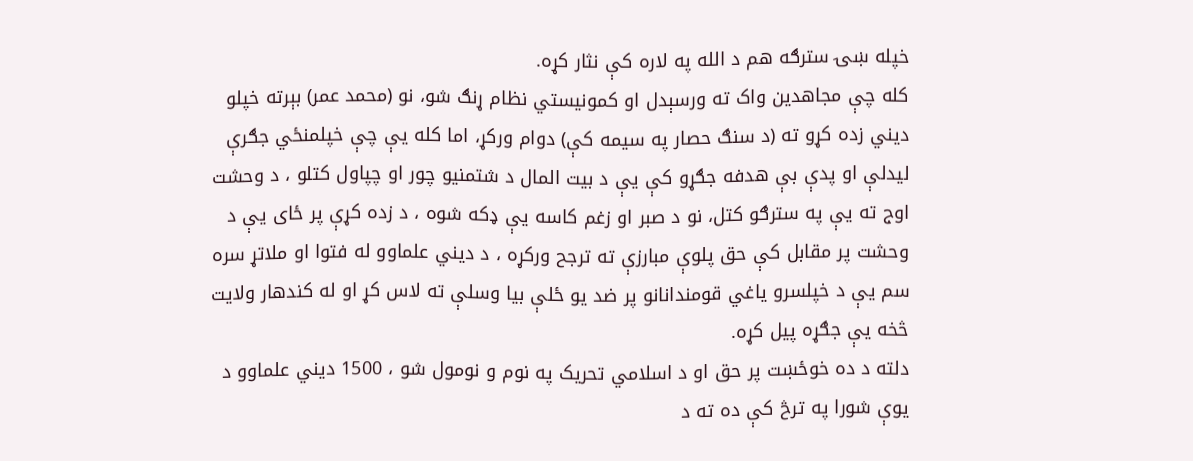خپله ښۍ سترګه هم د الله په لاره کې نثار کړه.
کله چې مجاهدين واک ته ورسېدل او کمونيستي نظام ړنګ شو، نو (محمد عمر) بېرته خپلو ديني زده کړو ته (د سنګ حصار په سيمه کې) دوام ورکړ، اما کله يې چې خپلمنځي جګرې ليدلې او پدې بې هدفه جګړو کې يې د بيت المال د شتمنيو چور او چپاول کتلو ، د وحشت اوج ته يې په سترګو کتل، نو د صبر او زغم کاسه يې ډکه شوه ، د زده کړې پر ځاى يې د وحشت پر مقابل کې حق پلوې مبارزې ته ترجح ورکړه ، د ديني علماوو له فتوا او ملاتړ سره سم يې د خپلسرو ياغي قومندانانو پر ضد يو ځلې بيا وسلې ته لاس کړ او له کندهار ولايت څخه يې جګړه پيل کړه.
دلته د ده خوځښت پر حق او د اسلامي تحريک په نوم و نومول شو ، 1500 ديني علماوو د يوې شورا په ترڅ کې ده ته د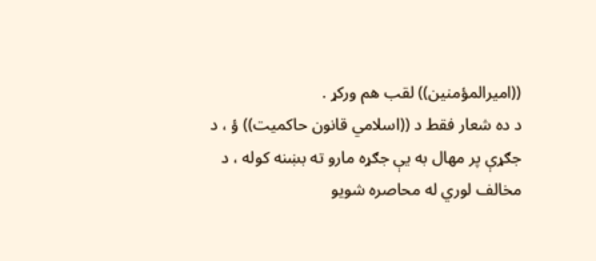((اميرالمؤمنين)) لقب هم ورکړ .
د ده شعار فقط د ((اسلامي قانون حاکميت)) ؤ ، د جګړې پر مهال به يې جګړه مارو ته بښنه کوله ، د مخالف لوري له محاصره شويو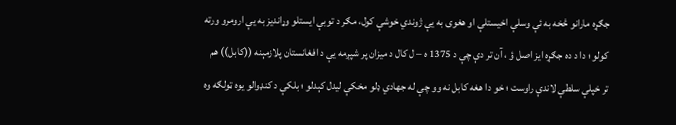جګړه مارانو څخه به ئې وسلې اخيستلې او هغوى به يې ژوندي خوشې کول، مګر د توبې ايستلو وړانديز به يې ارومرو ورته کولو ؛ دا د ده جګړه ايز اصل ؤ ، آن تر دې چې د 1375 ه – ل کال د ميزان پر شپږمه يې د افغانستان پلازمېنه ((کابل)) هم تر خپلې سلطې لاندې راوست ؛ خو دا هغه کابل نه وو چې له جهادي ډلو مخکې ليدل کېدلو ؛ بلکې د کنډوالو يوه ټولګه وه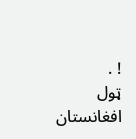! .
ټول افغانستان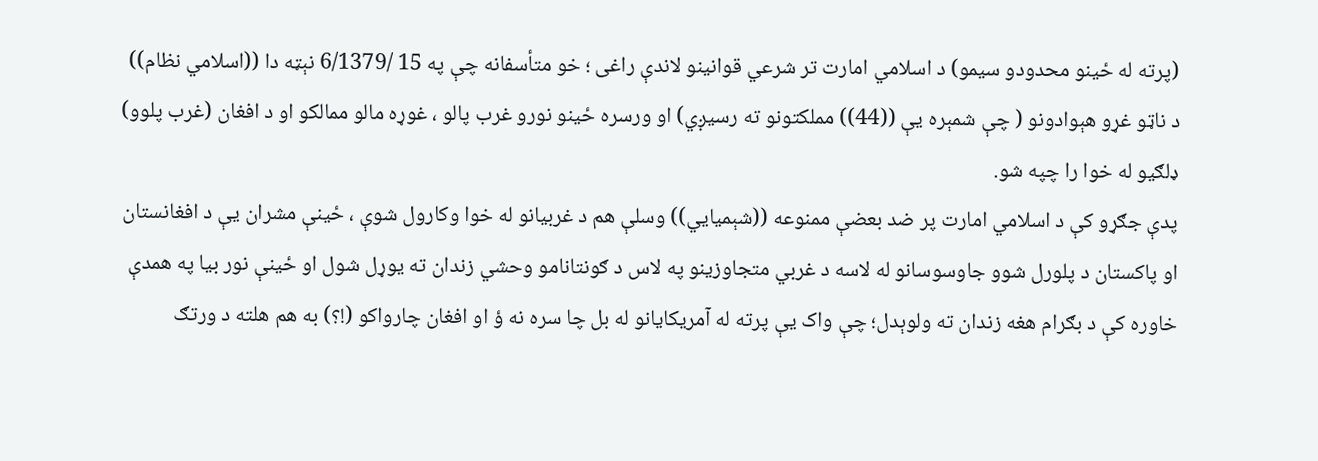(پرته له ځينو محدودو سيمو) د اسلامي امارت تر شرعي قوانينو لاندې راغى ؛ خو متأسفانه چې په 15 /6/1379 نېټه دا ((اسلامي نظام)) د ناټو غړو هېوادونو ( چې شمېره يې ((44)) مملکتونو ته رسيږي) او ورسره ځينو نورو غرب پالو ، غوړه مالو ممالکو او د افغان (غرب پلوو) ډلګيو له خوا را چپه شو.
پدې جګړو کې د اسلامي امارت پر ضد بعضې ممنوعه ((شېميايي)) وسلې هم د غربيانو له خوا وکارول شوې ، ځينې مشران يې د افغانستان او پاکستان د پلورل شوو جاوسوسانو له لاسه د غربي متجاوزينو په لاس د ګونتانامو وحشي زندان ته يوړل شول او ځينې نور بيا په همدې خاوره کې د بګرام هغه زندان ته ولوېدل؛ چې واک يې پرته له آمريکايانو له بل چا سره نه ؤ او افغان چارواکو (!؟) به هم هلته د ورتګ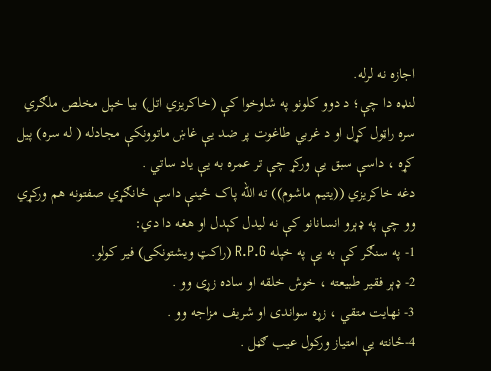اجازه نه لرله.
لنډه دا چې؛ د دوو کلونو په شاوخوا کې (خاکريزي اتل) بيا خپل مخلص ملګري سره راټول کړل او د غربي طاغوت پر ضد يې غاښ ماتوونکې مجادله ( له سره) پيل کړه ، داسې سبق يې ورکړ چې تر عمره به يې ياد ساتي .
دغه خاکريزي ((يتيم ماشوم)) ته الله پاک ځینې داسې ځانګړي صفتونه هم ورکړي وو چې په ډېرو انسانانو کې نه ليدل کېدل او هغه دا دي:
1- په سنګر کې به يې په خپله R.P.G (راکټ ویشتونکی) فير کولو.
2- ډېر فقير طبيعته ، خوش خلقه او ساده زړى وو .
3- نهايت متقي ، زړه سواندى او شريف مزاجه وو .
4-ځانته يې امتياز ورکول عيب ګڼل .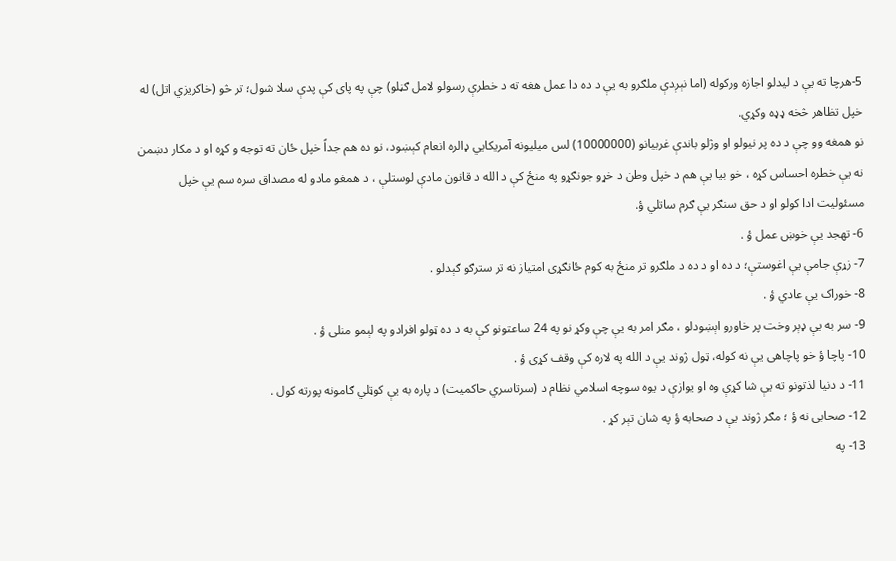5-هرچا ته يې د ليدلو اجازه ورکوله (اما نېږدې ملګرو به يې د ده دا عمل هغه ته د خطرې رسولو لامل ګڼلو) چې په پاى کې پدې سلا شول؛ تر څو (خاکريزي اتل) له خپل تظاهر څخه ډډه وکړي.
نو همغه وو چې د ده پر نيولو او وژلو باندې غربيانو (10000000) لس ميليونه آمريکايي ډالره انعام کېښود، نو ده هم جداً خپل ځان ته توجه و کړه او د مکار دښمن نه يې خطره احساس کړه ، خو بيا يې هم د خپل وطن د خړو جونګړو په منځ کې د الله د قانون مادې لوستلې ، د همغو مادو له مصداق سره سم يې خپل مسئوليت ادا کولو او د حق سنګر يې ګرم ساتلي ؤ.
6- تهجد يې خوښ عمل ؤ .
7- زړې جامې يې اغوستې؛ د ده او د ده د ملګرو تر منځ به کوم ځانګړى امتياز نه تر سترګو ګېدلو .
8- خوراک يې عادي ؤ .
9- سر به يې ډېر وخت پر خاورو اېښودلو ، مګر امر به يې چې وکړ نو په 24 ساعتونو کې به د ده ټولو افرادو په لېمو منلى ؤ .
10- پاچا ؤ خو پاچاهى يې نه کوله، ټول ژوند يې د الله په لاره کې وقف کړى ؤ .
11- د دنيا لذتونو ته يې شا کړې وه او يوازې د يوه سوچه اسلامي نظام د (سرتاسري حاکميت) د پاره به يې کوټلي ګامونه پورته کول .
12- صحابى نه ؤ ؛ مګر ژوند يې د صحابه ؤ په شان تېر کړ .
13- په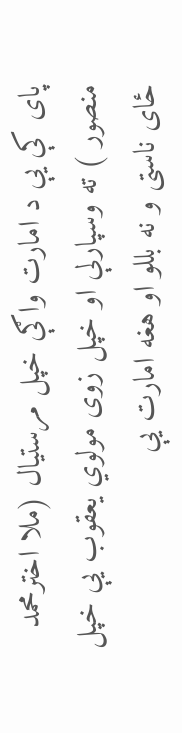پاى کې يې د امارت واګې خپل مرستيال (ملا اخترمحمد منصور ) ته وسپارلې او خپل زوى مولوي يعقوب يې خپل ځاى ناستى و نه بللو او هغه امارت يې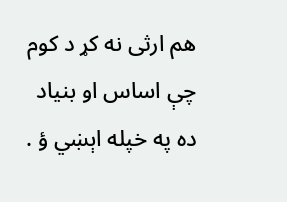هم ارثى نه کړ د کوم چې اساس او بنياد ده په خپله اېښي ؤ .